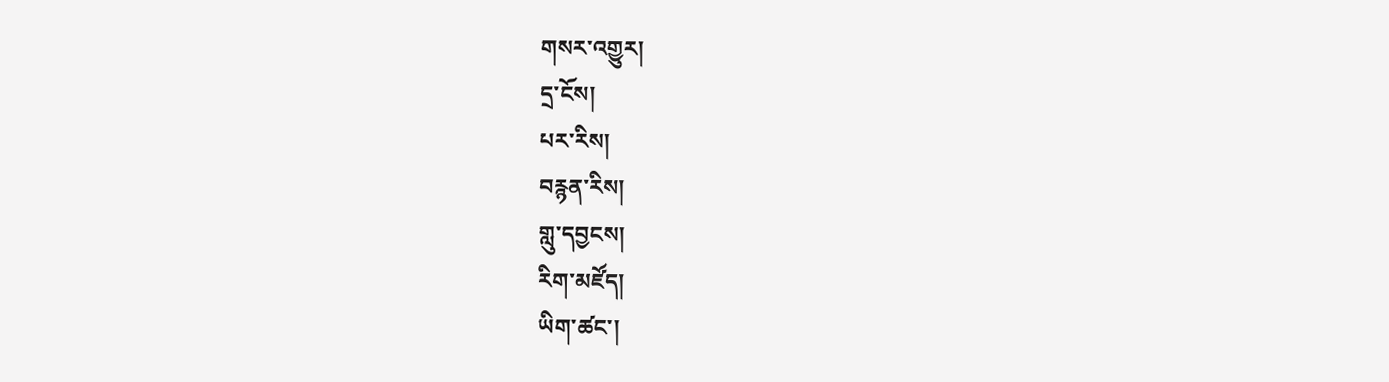གསར་འགྱུར།
དྲ་ངོས།
པར་རིས།
བརྙན་རིས།
གླུ་དབྱངས།
རིག་མཛོད།
ཡིག་ཚང་།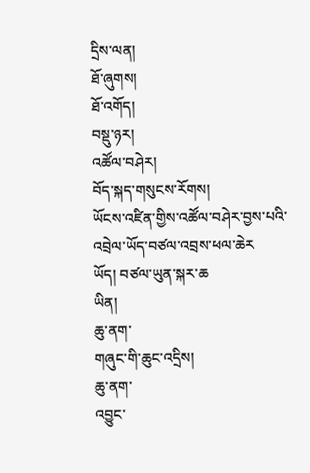དྲིས་ལན།
ཐོ་ཞུགས།
ཐོ་འགོད།
བསྡུ་ཉར།
འཚོལ་བཤེར།
བོད་སྐད་གསུངས་རོགས།
ཡོངས་འཛིན་གྱིས་འཚོལ་བཤེར་བྱས་པའི་འབྲེལ་ཡོད་བཙལ་འབྲས་ཕལ་ཆེར
ཡོད། བཙལ་ཡུན་སྐར་ཆ
ཡིན།
ཆུ་ནག་
གཞུང་གི་ཆུང་འདྲིས།
ཆུ་ནག་
འབྱུང་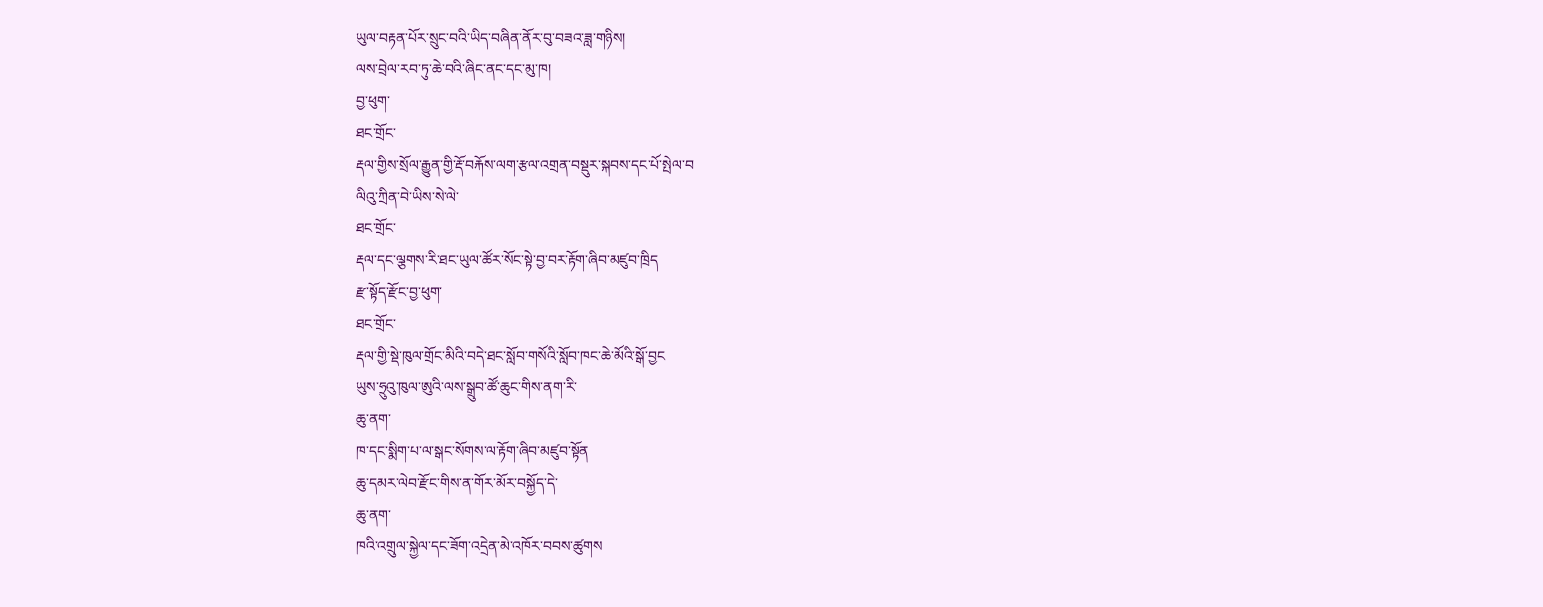ཡུལ་བརྟན་པོར་སྲུང་བའི་ཡིད་བཞིན་ནོར་བུ་བཟའ་ཟླ་གཉིས།
ལས་བྲེལ་རབ་ཏུ་ཆེ་བའི་ཞིང་ནང་དང་མུ་ཁ།
བྱ་ཕུག་
ཐང་གྲོང་
རྡལ་གྱིས་སྲོལ་རྒྱུན་གྱི་རྡོ་བརྐོས་ལག་རྩལ་འགྲན་བསྡུར་སྐབས་དང་པོ་སྤེལ་བ
ལིའུ་ཀྲིན་བེ་ཡིས་སེ་ལེ་
ཐང་གྲོང་
རྡལ་དང་ལྕགས་རི་ཐང་ཡུལ་ཚོར་སོང་སྟེ་བྱ་བར་རྟོག་ཞིབ་མཛུབ་ཁྲིད
རྫ་སྟོད་རྫོང་བྱ་ཕུག་
ཐང་གྲོང་
རྡལ་གྱི་སྡེ་ཁུལ་གྲོང་མིའི་བདེ་ཐང་སློབ་གསོའི་སློབ་ཁང་ཆེ་མོའི་སྒོ་བྱང
ཡུས་ཧྲུའུ་ཁུལ་ཨུའི་ལས་སྒྲུབ་ཚོ་ཆུང་གིས་ནག་རི་
ཆུ་ནག་
ཁ་དང་སྨིག་པ་ལ་སྒང་སོགས་ལ་རྟོག་ཞིབ་མཛུབ་སྟོན
ཆུ་དམར་ལེབ་རྫོང་གིས་ན་གོར་མོར་བསྐྱོད་དེ་
ཆུ་ནག་
ཁའི་འགྲུལ་སྐྱེལ་དང་ཟོག་འདྲེན་མེ་འཁོར་བབས་ཚུགས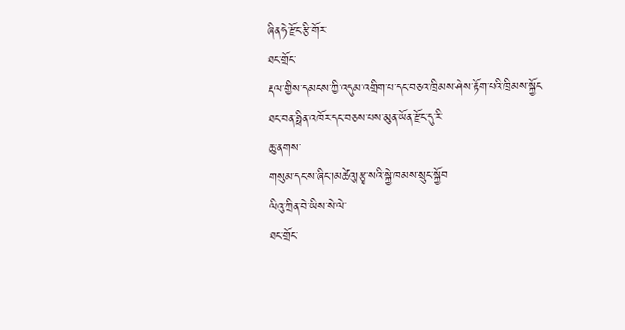ཞིནཧེ་རྫོང་རྩི་གོར་
ཐང་གྲོང་
རྡལ་གྱིས་དམངས་ཀྱི་འདུམ་འགྲིག་པ་དང་བཅའ་ཁྲིམས་ཤེས་རྟོག་པའི་ཁྲིམས་སྐྱོང
ཐང་བན་ཧྥིན་འཁོར་དང་བཅས་པས་མུན་ཡོན་རྫོང་དུ་རི་
ཆུ་ནགས་
གསུམ་དང་ས་ཞིང་།མཚེའུ།རྩྭ་སའི་སྐྱེ་ཁམས་སྲུང་སྐྱོབ
ལིའུ་ཀྲིན་བེ་ཡིས་སེ་ལེ་
ཐང་གྲོང་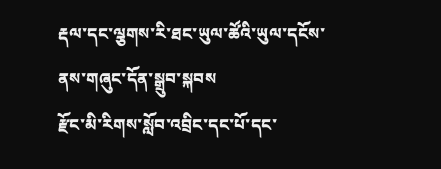རྡལ་དང་ལྕགས་རི་ཐང་ཡུལ་ཚོའི་ཡུལ་དངོས་ནས་གཞུང་དོན་སྒྲུབ་སྐབས
རྫོང་མི་རིགས་སློབ་འབྲིང་དང་པོ་དང་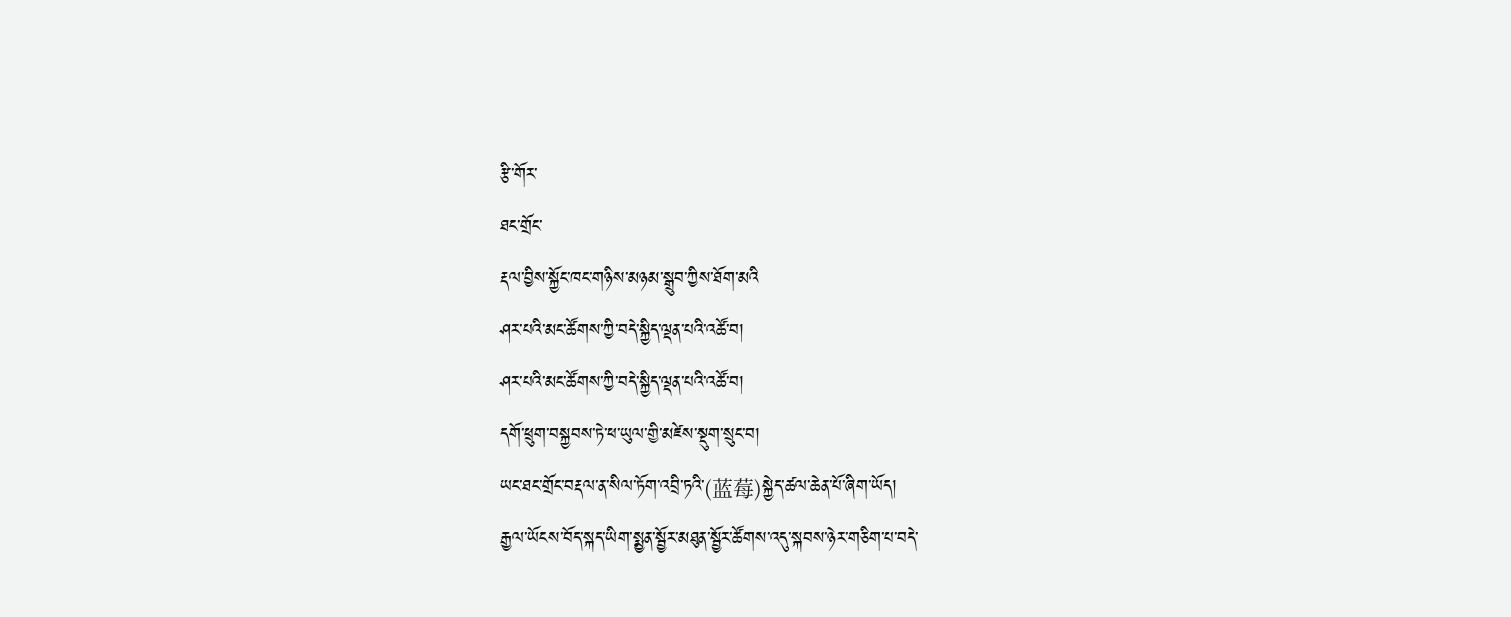རྩི་གོར་
ཐང་གྲོང་
རྡལ་བྱིས་སྐྱོང་ཁང་གཉིས་མཉམ་སྒྲུབ་ཀྱིས་ཐོག་མའི
ཤར་པའི་མང་ཚོགས་ཀྱི་བདེ་སྐྱིད་ལྡན་པའི་འཚོ་བ།
ཤར་པའི་མང་ཚོགས་ཀྱི་བདེ་སྐྱིད་ལྡན་པའི་འཚོ་བ།
དགོ་ཕྲུག་བསྐྱབས་ཏེ་ཕ་ཡུལ་གྱི་མཛེས་སྡུག་སྲུང་བ།
ཡང་ཐང་གྲོང་བརྡལ་ན་སིལ་ཏོག་འབྲི་ཏའི་(蓝莓)སྐྱེད་ཚལ་ཆེན་པོ་ཞིག་ཡོད།
རྒྱལ་ཡོངས་བོད་སྐད་ཡིག་སྨྱན་སྦྱོར་མཐུན་སྦྱོར་ཚོགས་འདུ་སྐབས་ཉེར་གཅིག་པ་བདེ་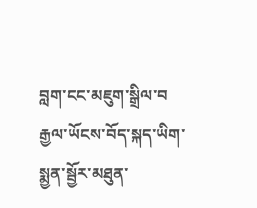བླག་ངང་མཇུག་སྒྲིལ་བ
རྒྱལ་ཡོངས་བོད་སྐད་ཡིག་སྨྱན་སྦྱོར་མཐུན་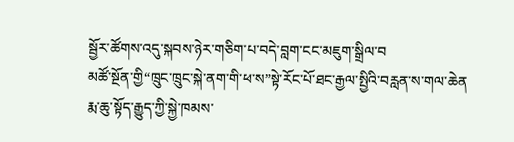སྦྱོར་ཚོགས་འདུ་སྐབས་ཉེར་གཅིག་པ་བདེ་བླག་ངང་མཇུག་སྒྲིལ་བ
མཚོ་སྔོན་གྱི“ཁྲུང་ཁྲུང་སྐེ་ནག་གི་ཕ་ས”སྟེ་རོང་པོ་ཐང་རྒྱལ་སྤྱིའི་བརླན་ས་གལ་ཆེན
རྨ་ཆུ་སྟོད་རྒྱུད་ཀྱི་སྐྱེ་ཁམས་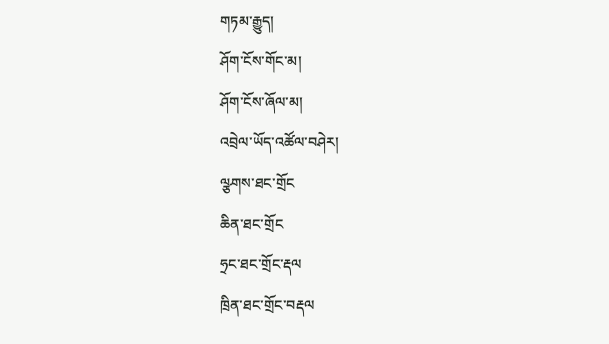གཏམ་རྒྱུད།
ཤོག་ངོས་གོང་མ།
ཤོག་ངོས་ཞོལ་མ།
འབྲེལ་ཡོད་འཚོལ་བཤེར།
ལྩགས་ཐང་གྲོང
ཆིན་ཐང་གྲོང
ཧྲང་ཐང་གྲོང་རྡལ
ཁྲིན་ཐང་གྲོང་བརྡལ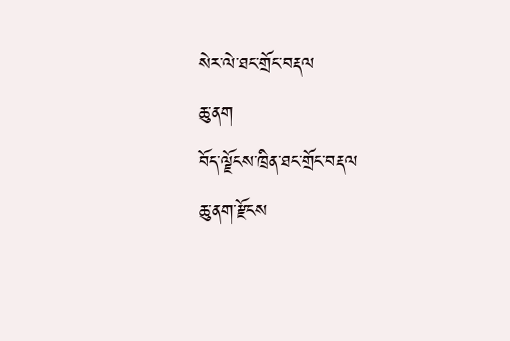སེར་ལེ་ཐང་གྲོང་བརྡལ
ཆུ་ནག
བོད་ལྗོངས་ཁྲིན་ཐང་གྲོང་བརྡལ
ཆུ་ནག་རྫོངས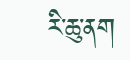རི་ཆུ་ནག